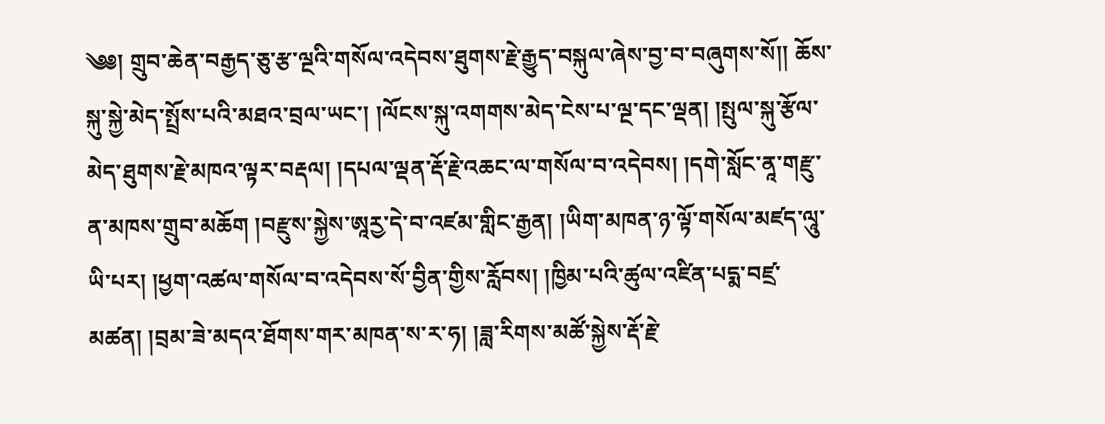༄༅། གྲུབ་ཆེན་བརྒྱད་ཅུ་རྩ་ལྔའི་གསོལ་འདེབས་ཐུགས་རྗེ་རྒྱུད་བསྐུལ་ཞེས་བྱ་བ་བཞུགས་སོ།། ཆོས་སྐུ་སྐྱེ་མེད་སྤྲོས་པའི་མཐའ་བྲལ་ཡང་། །ལོངས་སྐུ་འགགས་མེད་ངེས་པ་ལྔ་དང་ལྡན། །སྤུལ་སྐུ་རྩོལ་མེད་ཐུགས་རྗེ་མཁའ་ལྟར་བརྡལ། །དཔལ་ལྡན་རྡོ་རྗེ་འཆང་ལ་གསོལ་བ་འདེབས། །དགེ་སློང་ནཱ་གརྫུ་ན་མཁས་གྲུབ་མཆོག །བརྫུས་སྐྱེས་ཨཱརྱ་དེ་བ་འཛམ་གླིང་རྒྱན། །ཡིག་མཁན་ཉ་ལྟོ་གསོལ་མཛད་ལཱུ་ཡི་པར། །ཕྱག་འཚལ་གསོལ་བ་འདེབས་སོ་བྱིན་གྱིས་རློབས། །ཁྱིམ་པའི་ཚུལ་འཛིན་པདྨ་བཛྲ་མཚན། །བྲམ་ཟེ་མདའ་ཐོགས་གར་མཁན་ས་ར་ཧ། །ཟླ་རིགས་མཚོ་སྐྱེས་རྡོ་རྗེ་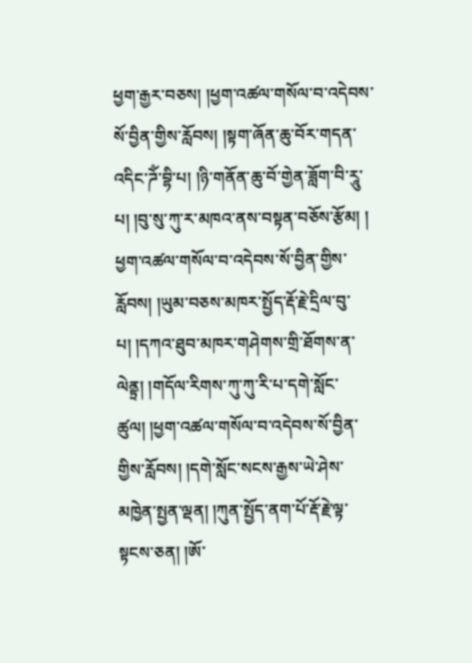ཕྱག་རྒྱར་བཅས། །ཕྱག་འཚལ་གསོལ་བ་འདེབས་སོ་བྱིན་གྱིས་རློབས། །སྟག་ཞོན་ཆུ་བོར་གདན་འདིང་ཌོཾ་བྷི་པ། །ཉི་གནོན་ཆུ་བོ་གྱེན་ཟློག་བི་རཱུ་པ། །བུ་སུ་ཀུ་ར་མཁའ་ནས་བསྟན་བཅོས་རྩོམ། ། ཕྱག་འཚལ་གསོལ་བ་འདེབས་སོ་བྱིན་གྱིས་རློབས། །ཡུམ་བཅས་མཁར་སྤྱོད་རྡོ་རྗེ་དྲིལ་བུ་པ། །དཀའ་ཐུབ་མཁར་གཤེགས་གྲི་ཐོགས་ན་ལེནྟྲ། །གདོལ་རིགས་ཀུ་ཀུ་རི་པ་དགེ་སློང་ཚུལ། །ཕྱག་འཚལ་གསོལ་བ་འདེབས་སོ་བྱིན་གྱིས་རློབས། །དགེ་སློང་སངས་རྒྱས་ཡེ་ཤེས་མཁྱེན་སྤྱན་ལྡན། །ཀུན་སྤྱོད་ནག་པོ་རྡོ་རྗེ་ལྟ་སྟངས་ཅན། །ཨོ་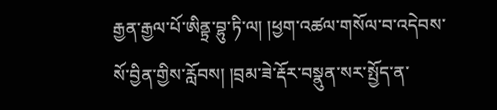རྒྱན་རྒྱལ་པོ་ཨིནྟྲ་བྷུ་ཏི་ལ། །ཕྱག་འཚལ་གསོལ་བ་འདེབས་སོ་བྱིན་གྱིས་རློབས། །བྲམ་ཟེ་རྡོར་བསྣུན་སར་སྤྱོད་ན་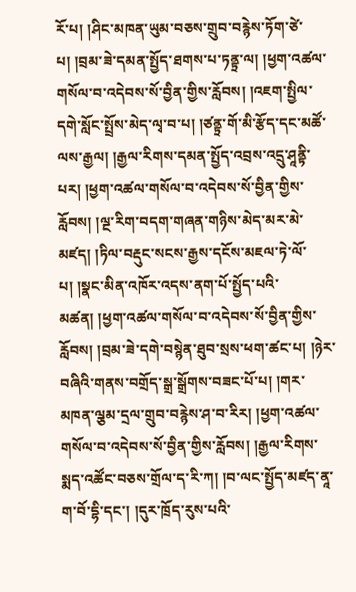རོ་པ། །ཤིང་མཁན་ཡུམ་བཅས་གྲུབ་བརྙེས་ཏོག་ཙེ་པ། །བྲམ་ཟེ་དམན་སྤྱོད་ཐགས་པ་ཏནྟྲ་ལ། །ཕྱག་འཚལ་གསོལ་བ་འདེབས་སོ་བྱིན་གྱིས་རློབས། །འཇག་སྤྱིལ་དགེ་སློང་སྤྲོས་མེད་ལྭ་བ་པ། །ཙནྟྲ་གོ་མི་རྩོད་དང་མཚོ་ལས་རྒྱལ། །རྒྱལ་རིགས་དམན་སྤྱོད་འབྲས་འདྲུ་ཤཱནྟི་པར། །ཕྱག་འཚལ་གསོལ་བ་འདེབས་སོ་བྱིན་གྱིས་རློབས། །ལྔ་རིག་བདག་གཞན་གཉིས་མེད་མར་མེ་མཛད། །ཏིལ་བརྡུང་སངས་རྒྱས་དངོས་མཇལ་ཏེ་ལོ་པ། །སྣང་མིན་འཁོར་འདས་ནག་པོ་སྤྱོད་པའི་མཚན། །ཕྱག་འཚལ་གསོལ་བ་འདེབས་སོ་བྱིན་གྱིས་རློབས། །བྲམ་ཟེ་དགེ་བསྙེན་ཐུབ་སྲས་ཕག་ཚང་པ། །ཉེར་བཞིའི་གནས་བགྲོད་སྒྲ་སྒྲོགས་བཟང་པོ་པ། །གར་མཁན་ལྕམ་དྲལ་གྲུབ་བརྙེས་ཤ་བ་རིར། །ཕྱག་འཚལ་གསོལ་བ་འདེབས་སོ་བྱིན་གྱིས་རློབས། །རྒྱལ་རིགས་སྨད་འཚོང་བཅས་གྲོལ་ད་རི་ཀ། །བ་ལང་སྤྱོད་མཛད་ནཱ་ག་བོ་དྷི་དང་། །དུར་ཁྲོད་རུས་པའི་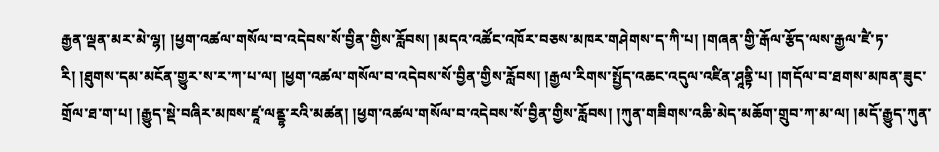རྒྱན་ལྡན་མར་མེ་ལྷ། །ཕྱག་འཚལ་གསོལ་བ་འདེབས་སོ་བྱིན་གྱིས་རློབས། །མདའ་འཚོང་འཁོར་བཅས་མཁར་གཤེགས་ད་ཀི་པ། །གཞན་གྱི་རྒོལ་རྩོད་ལས་རྒྱལ་ཛཻ་ཏ་རི། །ཐུགས་དམ་མངོན་གྱུར་ས་ར་ཀ་པ་ལ། །ཕྱག་འཚལ་གསོལ་བ་འདེབས་སོ་བྱིན་གྱིས་རློབས། །རྒྱལ་རིགས་སྤྱོད་འཆང་འདུལ་འཛིན་ཤཱནྟི་པ། །གདོལ་བ་ཐགས་མཁན་ཟུང་གྲོལ་ཐ་ག་པ། །རྒྱུད་སྡེ་བཞིར་མཁས་ཛཱ་ལནྡྷ་རའི་མཚན། །ཕྱག་འཚལ་གསོལ་བ་འདེབས་སོ་བྱིན་གྱིས་རློབས། །ཀུན་གཟིགས་འཆི་མེད་མཆོག་གྲུབ་ཀ་མ་ལ། །མདོ་རྒྱུད་ཀུན་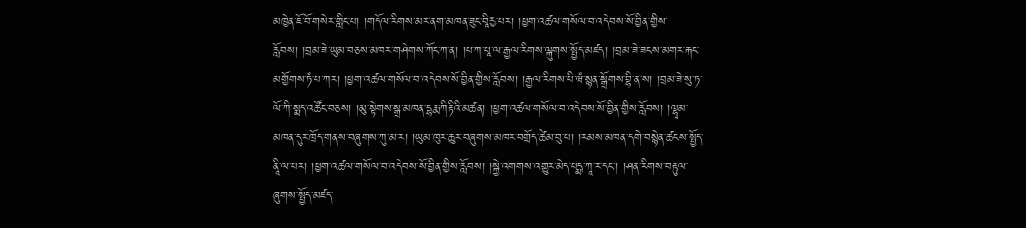མཁྱེན་ཇོ་བོ་གསེར་གླིང་པ། །གདོལ་རིགས་མར་ནག་མཁན་ཟུང་བཱིརྱ་པར། །ཕྱག་འཚལ་གསོལ་བ་འདེབས་སོ་བྱིན་གྱིས་རློབས། །བྲམ་ཟེ་ཡུམ་བཅས་མཁར་གཤེགས་ཀོང་ཀ་ན། །པ་ཀ་པཱ་ལ་རྒྱལ་རིགས་ལྐུགས་སྤྱོད་མཛད། །བྲམ་ཟེ་ཟངས་མགར་རྐང་མགྱོགས་ཏཾ་པ་ཀར། །ཕྱག་འཚལ་གསོལ་བ་འདེབས་སོ་བྱིན་གྱིས་རློབས། །རྒྱལ་རིགས་པི་ཝཾ་སྙན་སྒྲོགས་བྷི་ན་ས། །བྲམ་ཟེ་སུ་ཏ་ལོ་ཀི་སྨད་འཚོང་བཅས། །མུ་སྟེགས་སྒྲ་མཁན་དྷརྨ་ཀིརྟིའི་མཚན། །ཕྱག་འཚལ་གསོལ་བ་འདེབས་སོ་བྱིན་གྱིས་རློབས། །ལྷྭམ་མཁན་དུར་ཁྲོད་གནས་བཞུགས་ཀུ་མ་ར། །ཡུམ་ཁུར་ཆུར་བཞུགས་མཁར་བགྲོད་ཚེམ་བུ་པ། །རམས་མཁན་དགེ་བསྙེན་ཚངས་སྤྱོད་ནཱི་ལ་པར། །ཕྱག་འཚལ་གསོལ་བ་འདེབས་སོ་བྱིན་གྱིས་རློབས། །སྐྱེ་འགགས་འགྱུར་མེད་པདྨ་ཀཱ་ར་དང་། །ཤན་རིགས་བརྟུལ་ཞུགས་སྤྱོད་མཛད་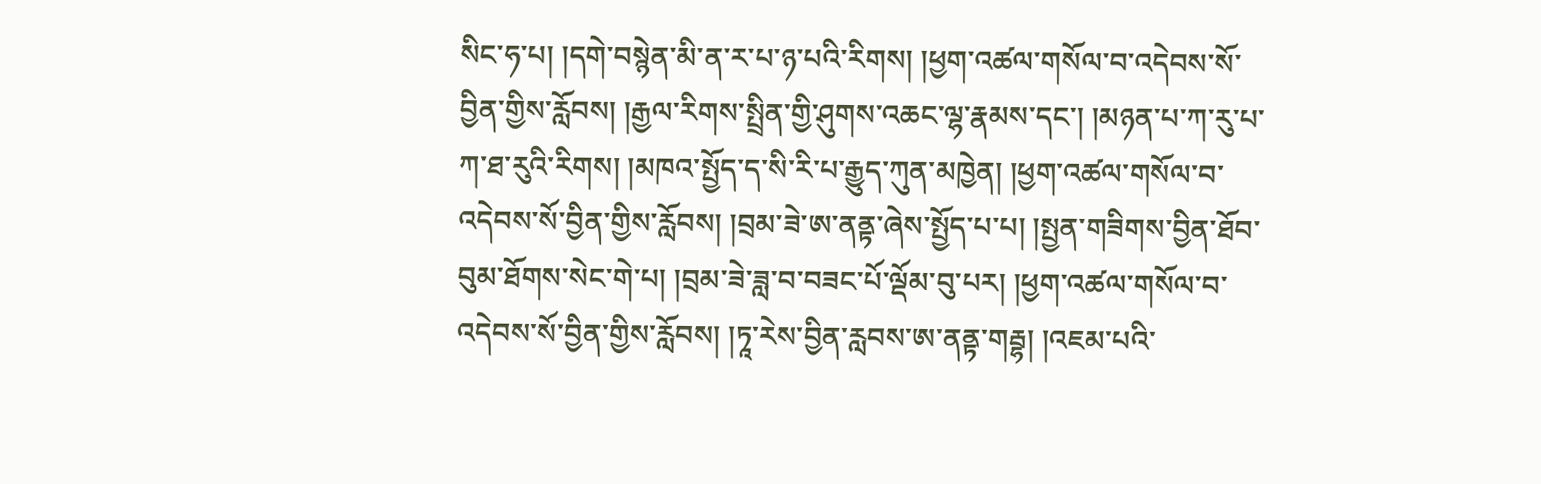སིང་ཧ་པ། །དགེ་བསྙེན་མི་ན་ར་པ་ཉ་པའི་རིགས། །ཕྱག་འཚལ་གསོལ་བ་འདེབས་སོ་བྱིན་གྱིས་རློབས། །རྒྱལ་རིགས་སྤྲིན་གྱི་ཤུགས་འཆང་ལྷ་རྣམས་དང་། །མཉན་པ་ཀ་རུ་པ་ཀ་ཐ་རུའི་རིགས། །མཁའ་སྤྱོད་ད་སི་རི་པ་རྒྱུད་ཀུན་མཁྱེན། །ཕྱག་འཚལ་གསོལ་བ་འདེབས་སོ་བྱིན་གྱིས་རློབས། །བྲམ་ཟེ་ཨ་ནནྟ་ཞེས་སྤྱོད་པ་པ། །སྤྱན་གཟིགས་བྱིན་ཐོབ་བུམ་ཐོགས་སེང་གེ་པ། །བྲམ་ཟེ་ཟླ་བ་བཟང་པོ་ལྡོམ་བུ་པར། །ཕྱག་འཚལ་གསོལ་བ་འདེབས་སོ་བྱིན་གྱིས་རློབས། །ཏཱ་རེས་བྱིན་རླབས་ཨ་ནནྟ་གརྦྷ། །འཇམ་པའི་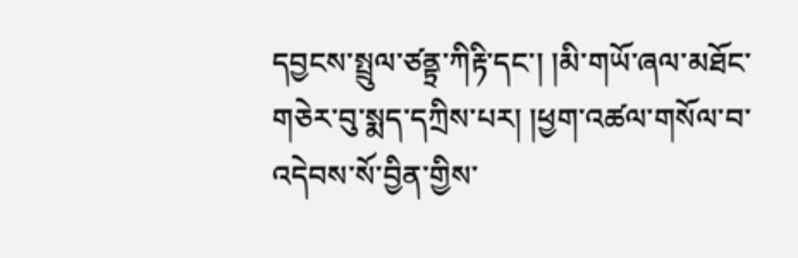དབྱངས་སྤྲུལ་ཙནྟྲ་ཀིརྟི་དང་། །མི་གཡོ་ཞལ་མཐོང་གཅེར་བུ་སྨད་དཀྲིས་པར། །ཕྱག་འཚལ་གསོལ་བ་འདེབས་སོ་བྱིན་གྱིས་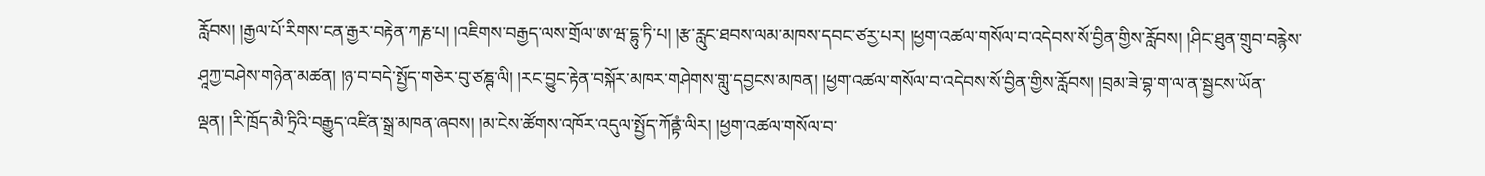རློབས། །རྒྱལ་པོ་རིགས་ངན་རྒྱར་བརྟེན་ཀརྞ་པ། །འཇིགས་བརྒྱད་ལས་གྲོལ་ཨ་ཝ་དྷུ་ཏི་པ། །རྩ་རླུང་ཐབས་ལམ་མཁས་དབང་ཙརྱ་པར། །ཕྱག་འཚལ་གསོལ་བ་འདེབས་སོ་བྱིན་གྱིས་རློབས། །ཤིང་ཐུན་གྲུབ་བརྙེས་ཤཱཀྱ་བཤེས་གཉེན་མཚན། །ཉ་བ་བདེ་སྤྱོད་གཅེར་བུ་ཙཎྚ་ལི། །རང་བྱུང་རྟེན་བསྐོར་མཁར་གཤེགས་གླུ་དབྱངས་མཁན། །ཕྱག་འཚལ་གསོལ་བ་འདེབས་སོ་བྱིན་གྱིས་རློབས། །བྲམ་ཟེ་བྷ་ག་ལ་ན་སྦྱངས་ཡོན་ལྡན། །རི་ཁྲོད་མཻ་ཏྲིའི་བརྒྱུད་འཛིན་སྒྲ་མཁན་ཞབས། །མ་ངེས་ཚོགས་འཁོར་འདུལ་སྤྱོད་ཀོནྟཾ་ལིར། །ཕྱག་འཚལ་གསོལ་བ་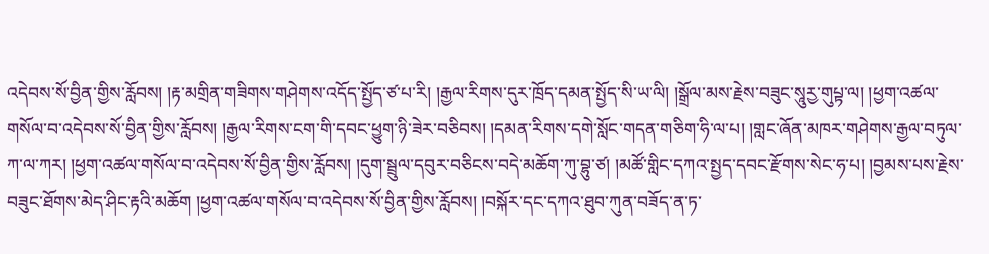འདེབས་སོ་བྱིན་གྱིས་རློབས། །རྟ་མགྲིན་གཟིགས་གཤེགས་འདོད་སྤྱོད་ཙ་པ་རི། །རྒྱལ་རིགས་དུར་ཁྲོད་དམན་སྤྱོད་སི་ཡ་ལི། །སྒྲོལ་མས་རྗེས་བཟུང་སཱུརྱ་གུཔྟ་ལ། །ཕྱག་འཚལ་གསོལ་བ་འདེབས་སོ་བྱིན་གྱིས་རློབས། །རྒྱལ་རིགས་ངག་གི་དབང་ཕྱུག་ཉི་ཟེར་བཅིབས། །དམན་རིགས་དགེ་སློང་གདན་གཅིག་ཧི་ལ་པ། །གླང་ཞོན་མཁར་གཤེགས་རྒྱལ་བཏུལ་ཀ་ལ་ཀར། །ཕྱག་འཚལ་གསོལ་བ་འདེབས་སོ་བྱིན་གྱིས་རློབས། །དུག་སྦྲུལ་དབུར་བཅིངས་བདེ་མཆོག་ཀུ་བྷུ་ཙ། །མཚོ་གླིང་དཀའ་སྤྱད་དབང་རྫོགས་སེང་ཧ་པ། །བྱམས་པས་རྗེས་བཟུང་ཐོགས་མེད་ཤིང་རྟའི་མཆོག །ཕྱག་འཚལ་གསོལ་བ་འདེབས་སོ་བྱིན་གྱིས་རློབས། །བསྐོར་དང་དཀའ་ཐུབ་ཀུན་བཟོད་ན་ཏ་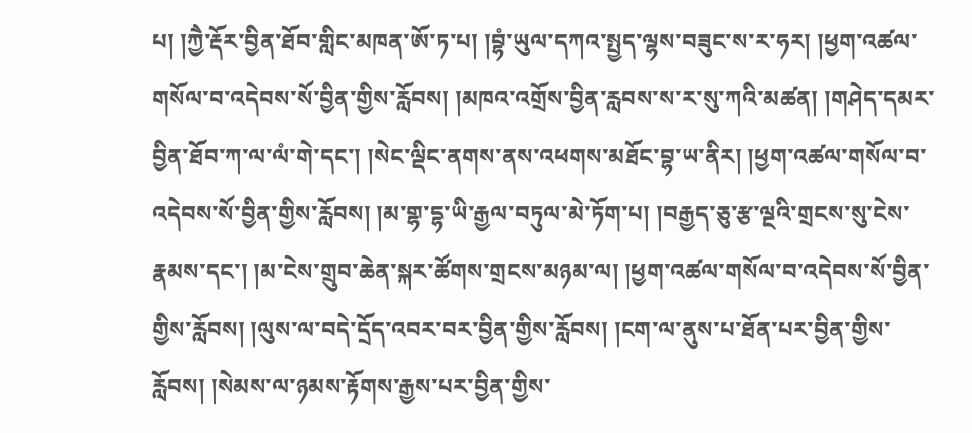པ། །ཀྱཻ་རྡོར་བྱིན་ཐོབ་གླིང་མཁན་ཨོ་ཏ་པ། །བྷཾ་ཡུལ་དཀའ་སྤྱད་ལྷས་བཟུང་ས་ར་ཧར། །ཕྱག་འཚལ་གསོལ་བ་འདེབས་སོ་བྱིན་གྱིས་རློབས། །མཁའ་འགྲོས་བྱིན་རླབས་ས་ར་སུ་ཀའི་མཚན། །གཤེད་དམར་བྱིན་ཐོབ་ཀ་ལ་ལཾ་གེ་དང་། །སེང་ལྡིང་ནགས་ནས་འཕགས་མཐོང་བྷ་ཡ་ནིར། །ཕྱག་འཚལ་གསོལ་བ་འདེབས་སོ་བྱིན་གྱིས་རློབས། །མ་གྷ་དྷ་ཡི་རྒྱལ་བཏུལ་མེ་ཏོག་པ། །བརྒྱད་ཅུ་རྩ་ལྔའི་གྲངས་སུ་ངེས་རྣམས་དང་། །མ་ངེས་གྲུབ་ཆེན་སྐར་ཚོགས་གྲངས་མཉམ་ལ། །ཕྱག་འཚལ་གསོལ་བ་འདེབས་སོ་བྱིན་གྱིས་རློབས། །ལུས་ལ་བདེ་དྲོད་འབར་བར་བྱིན་གྱིས་རློབས། །ངག་ལ་ནུས་པ་ཐོན་པར་བྱིན་གྱིས་རློབས། །སེམས་ལ་ཉམས་རྟོགས་རྒྱས་པར་བྱིན་གྱིས་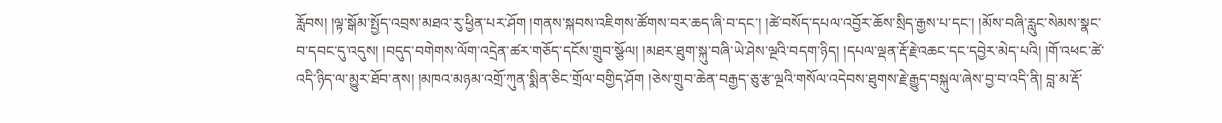རློབས། །ལྟ་སྒོམ་སྤྱོད་འབྲས་མཐའ་རུ་ཕྱིན་པར་ཤོག །གནས་སྐབས་འཇིགས་ཚོགས་བར་ཆད་ཞི་བ་དང་། །ཚེ་བསོད་དཔལ་འབྱོར་ཆོས་སྲིད་རྒྱས་པ་དང་། །མོས་བཞི་རླུང་སེམས་སྣང་བ་དབང་དུ་འདུས། །བདུད་བགེགས་ལོག་འདྲེན་ཚར་གཅོད་དངོས་གྲུབ་སྩོལ། །མཐར་ཐུག་སྐུ་བཞི་ཡེ་ཤེས་ལྔའི་བདག་ཉིད། །དཔལ་ལྡན་རྡོ་རྗེ་འཆང་དང་དབྱེར་མེད་པའི། །གོ་འཕང་ཚེ་འདི་ཉིད་ལ་མྱུར་ཐོབ་ནས། །མཁའ་མཉམ་འགྲོ་ཀུན་སྨིན་ཅིང་གྲོལ་བགྱིད་ཤོག །ཅེས་གྲུབ་ཆེན་བརྒྱད་ཅུ་རྩ་ལྔའི་གསོལ་འདེབས་ཐུགས་རྗེ་རྒྱུད་བསྐུལ་ཞེས་བྱ་བ་འདི་ནི། བླ་མ་རྡོ་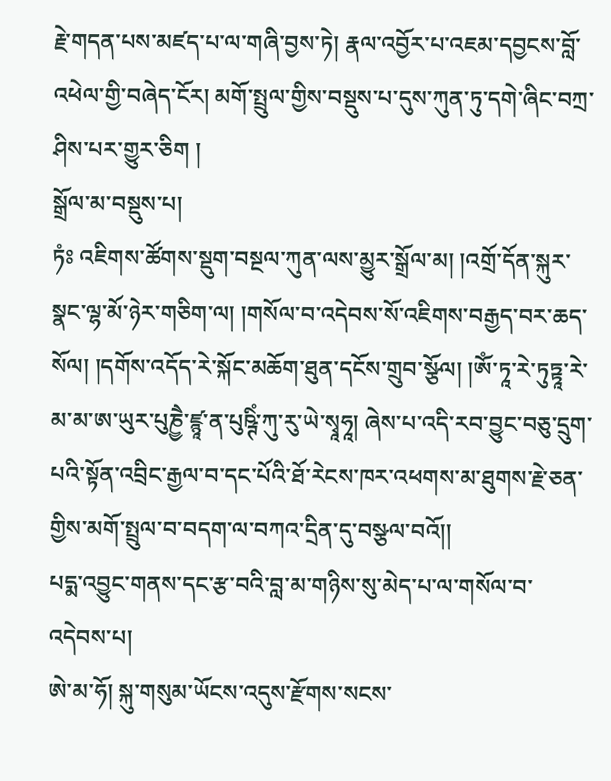རྗེ་གདན་པས་མཛད་པ་ལ་གཞི་བྱས་ཏེ། རྣལ་འབྱོར་པ་འཇམ་དབྱངས་བློ་འཕེལ་གྱི་བཞེད་ངོར། མགོ་སྤྲུལ་གྱིས་བསྡུས་པ་དུས་ཀུན་ཏུ་དགེ་ཞིང་བཀྲ་ཤིས་པར་གྱུར་ཅིག །
སྒྲོལ་མ་བསྡུས་པ།
ཏཾཿ འཇིགས་ཚོགས་སྡུག་བསྔལ་ཀུན་ལས་མྱུར་སྒྲོལ་མ། །འགྲོ་དོན་སྐུར་སྣང་ལྷ་མོ་ཉེར་གཅིག་ལ། །གསོལ་བ་འདེབས་སོ་འཇིགས་བརྒྱད་བར་ཆད་སོལ། །དགོས་འདོད་རེ་སྐོང་མཆོག་ཐུན་དངོས་གྲུབ་སྩོལ། །ཨོཾ་ཏཱ་རེ་ཏུཏྟཱ་རེ་མ་མ་ཨ་ཡུར་པུཎྱཻ་ཛྙཱ་ན་པུཥྚིཾ་ཀུ་རུ་ཡེ་སྭཱཧཱ། ཞེས་པ་འདི་རབ་བྱུང་བཅུ་དྲུག་པའི་སྟོན་འབྲིང་རྒྱལ་བ་དང་པོའི་ཐོ་རེངས་ཁར་འཕགས་མ་ཐུགས་རྗེ་ཅན་གྱིས་མགོ་སྤྲུལ་བ་བདག་ལ་བཀའ་དྲིན་དུ་བསྩལ་བའོ།།
པདྨ་འབྱུང་གནས་དང་རྩ་བའི་བླ་མ་གཉིས་སུ་མེད་པ་ལ་གསོལ་བ་འདེབས་པ།
ཨེ་མ་ཧོ། སྐུ་གསུམ་ཡོངས་འདུས་རྫོགས་སངས་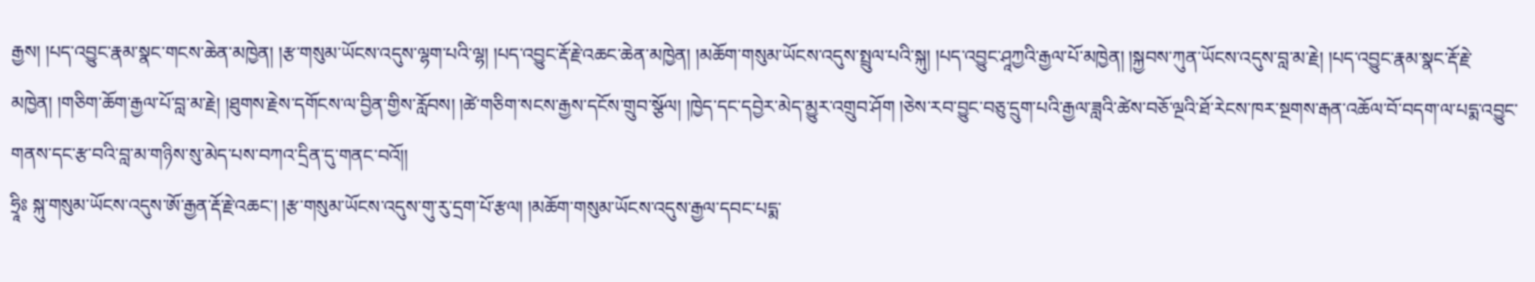རྒྱས། །པད་འབྱུང་རྣམ་སྣང་གངས་ཆེན་མཁྱེན། །རྩ་གསུམ་ཡོངས་འདུས་ལྷག་པའི་ལྷ། །པད་འབྱུང་རྡོ་རྗེ་འཆང་ཆེན་མཁྱེན། །མཆོག་གསུམ་ཡོངས་འདུས་སྤྲུལ་པའི་སྐུ། །པད་འབྱུང་ཤཱཀྱའི་རྒྱལ་པོ་མཁྱེན། །སྐྱབས་ཀུན་ཡོངས་འདུས་བླ་མ་རྗེ། །པད་འབྱུང་རྣམ་སྣང་རྡོ་རྗེ་མཁྱེན། །གཅིག་ཆོག་རྒྱལ་པོ་བླ་མ་རྗེ། །ཐུགས་རྗེས་དགོངས་ལ་བྱིན་གྱིས་རློབས། །ཚེ་གཅིག་སངས་རྒྱས་དངོས་གྲུབ་སྩོལ། །ཁྱེད་དང་དབྱེར་མེད་མྱུར་འགྲུབ་ཤོག །ཅེས་རབ་བྱུང་བཅུ་དྲུག་པའི་རྒྱལ་ཟླའི་ཚེས་བཅོ་ལྔའི་ཐོ་རེངས་ཁར་སྔགས་རྒན་འཆོལ་བོ་བདག་ལ་པདྨ་འབྱུང་གནས་དང་རྩ་བའི་བླ་མ་གཉིས་སུ་མེད་པས་བཀའ་དྲིན་དུ་གནང་བའོ།།
ཧྲཱིཿ སྐུ་གསུམ་ཡོངས་འདུས་ཨོ་རྒྱན་རྡོ་རྗེ་འཆང་། །རྩ་གསུམ་ཡོངས་འདུས་གུ་རུ་དྲག་པོ་རྩལ། །མཆོག་གསུམ་ཡོངས་འདུས་རྒྱལ་དབང་པདྨ་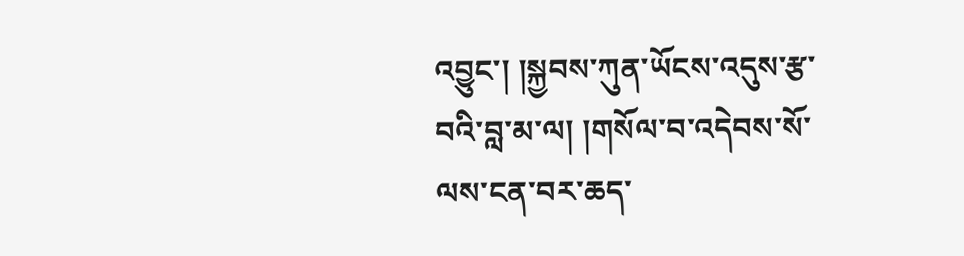འབྱུང་། །སྐྱབས་ཀུན་ཡོངས་འདུས་རྩ་བའི་བླ་མ་ལ། །གསོལ་བ་འདེབས་སོ་ལས་ངན་བར་ཆད་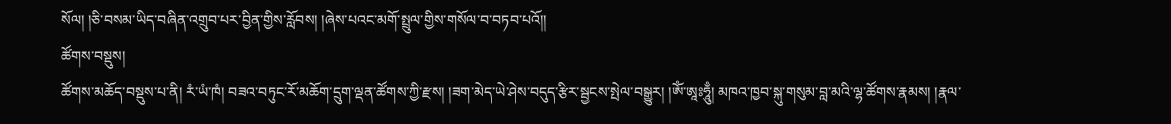སོལ། །ཅི་བསམ་ཡིད་བཞིན་འགྲུབ་པར་བྱིན་གྱིས་རློབས། །ཞེས་པའང་མགོ་སྤྲུལ་གྱིས་གསོལ་བ་བཏབ་པའོ།།
ཚོགས་བསྡུས།
ཚོགས་མཆོད་བསྡུས་པ་ནི། རཾ་ཡཾ་ཁཾ། བཟའ་བཏུང་རོ་མཆོག་དྲུག་ལྡན་ཚོགས་ཀྱི་རྫས། །ཟག་མེད་ཡེ་ཤེས་བདུད་རྩིར་སྦྱངས་སྤེལ་བསྒྱུར། །ཨོཾ་ཨཱཿཧཱུྃ། མཁའ་ཁྱབ་སྐུ་གསུམ་བླ་མའི་ལྷ་ཚོགས་རྣམས། །རྣལ་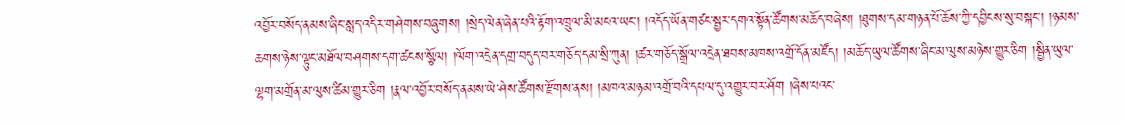འབྱོར་བསོད་ནམས་ཞིང་སླད་འདིར་གཤེགས་བཞུགས། །སྲེད་ལེན་ཞེན་པའི་རྟོག་འཁྲུལ་མི་མངའ་ཡང་། །འདོད་ཡོན་གཙང་སྦྱར་དགའ་སྟོན་ཚོགས་མཆོད་བཞེས། །ཐུགས་དམ་གཉན་པོ་ཆོས་ཀྱི་དབྱིངས་སུ་བསྐང་། །ཉམས་ཆགས་ཉེས་ལྟུང་མཐོལ་བཤགས་དག་ཚངས་སྩོལ། །ལོག་འདྲེན་དགྲ་བདུད་བར་གཅོད་དམ་སྲི་ཀུན། །ཚར་གཅོད་སྒྲོལ་འདྲེན་ཐབས་མཁས་འགྲོ་དོན་མཛོད། །མཆོད་ཡུལ་ཚོགས་ཞིང་མ་ལུས་མཉེས་གྱུར་ཅིག །སྦྱིན་ཡུལ་ལྷག་མགྲོན་མ་ལུས་ཚིམ་གྱུར་ཅིག །རྣལ་འབྱོར་བསོད་ནམས་ཡེ་ཤེས་ཚོགས་རྫོགས་ནས། །མཁའ་མཉམ་འགྲོ་བའི་དཔལ་དུ་འགྱུར་བར་ཤོག །ཞེས་པའང་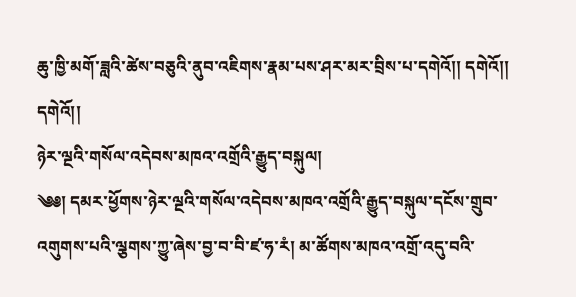ཆུ་ཁྱི་མགོ་ཟླའི་ཚེས་བཅུའི་ནུབ་འཇིགས་རྣམ་པས་ཤར་མར་བྲིས་པ་དགེའོ།། དགེའོ།། དགེའོ།།
ཉེར་ལྔའི་གསོལ་འདེབས་མཁའ་འགྲོའི་རྒྱུད་བསྐུལ།
༄༅། དམར་ཕྱོགས་ཉེར་ལྔའི་གསོལ་འདེབས་མཁའ་འགྲོའི་རྒྱུད་བསྐུལ་དངོས་གྲུབ་འགུགས་པའི་ལྕགས་ཀྱུ་ཞེས་བྱ་བ་བི་ཛ་ཧ་རཾ། མ་ཚོགས་མཁའ་འགྲོ་འདུ་བའི་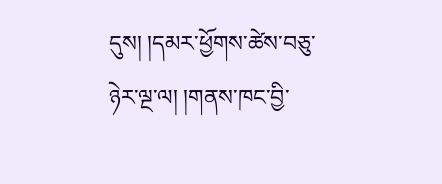དུས། །དམར་ཕྱོགས་ཚེས་བཅུ་ཉེར་ལྔ་ལ། །གནས་ཁང་བྱི་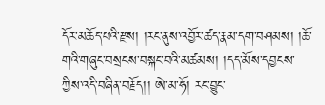དོར་མཆོད་པའི་རྫས། །རང་ནུས་འབྱོར་ཚད་རྣམ་དག་བཤམས། །ཆོ་གའི་གཞུང་བསྲངས་བསྐང་བའི་མཚམས། །དད་མོས་དབྱངས་ཀྱིས་འདི་བཞིན་བརྗོད།། ཨེ་མ་ཧོ། རང་བྱུང་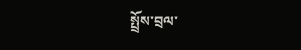སྤྲོས་བྲལ་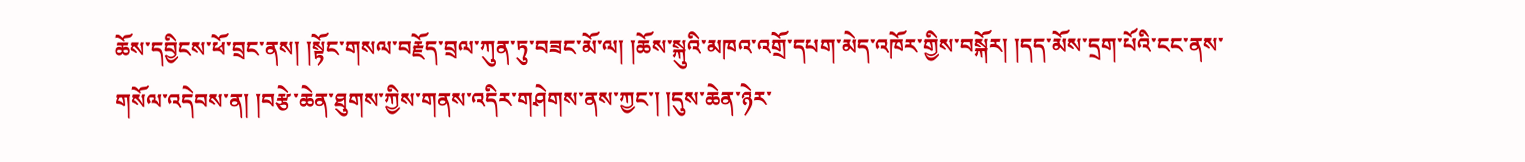ཆོས་དབྱིངས་ཕོ་བྲང་ནས། །སྟོང་གསལ་བརྗོད་བྲལ་ཀུན་ཏུ་བཟང་མོ་ལ། །ཆོས་སྐུའི་མཁའ་འགྲོ་དཔག་མེད་འཁོར་གྱིས་བསྐོར། །དད་མོས་དྲག་པོའི་ངང་ནས་གསོལ་འདེབས་ན། །བརྩེ་ཆེན་ཐུགས་ཀྱིས་གནས་འདིར་གཤེགས་ནས་ཀྱང་། །དུས་ཆེན་ཉེར་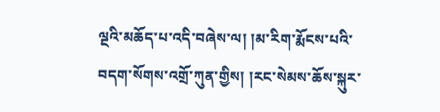ལྔའི་མཆོད་པ་འདི་བཞེས་ལ། །མ་རིག་རྨོངས་པའི་བདག་སོགས་འགྲོ་ཀུན་གྱིས། །རང་སེམས་ཆོས་སྐུར་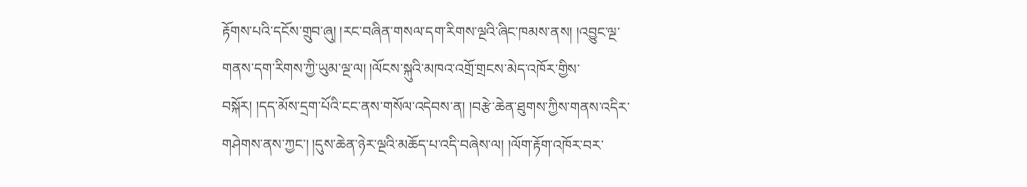རྟོགས་པའི་དངོས་གྲུབ་ཞུ། །རང་བཞིན་གསལ་དག་རིགས་ལྔའི་ཞིང་ཁམས་ནས། །འབྱུང་ལྔ་གནས་དག་རིགས་ཀྱི་ཡུམ་ལྔ་ལ། །ལོངས་སྐུའི་མཁའ་འགྲོ་གྲངས་མེད་འཁོར་གྱིས་བསྐོར། །དད་མོས་དྲག་པོའི་ངང་ནས་གསོལ་འདེབས་ན། །བརྩེ་ཆེན་ཐུགས་ཀྱིས་གནས་འདིར་གཤེགས་ནས་ཀྱང་། །དུས་ཆེན་ཉེར་ལྔའི་མཆོད་པ་འདི་བཞེས་ལ། །ལོག་རྟོག་འཁོར་བར་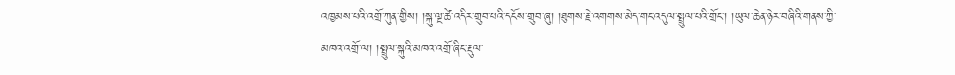འཁྱམས་པའི་འགྲོ་ཀུན་གྱིས། །སྐུ་ལྔ་ཚེ་འདིར་གྲུབ་པའི་དངོས་གྲུབ་ཞུ། །ཐུགས་རྗེ་འགགས་མེད་གང་འདུལ་སྤྲུལ་པའི་གྲོང་། །ཡུལ་ཆེན་ཉེར་བཞིའི་གནས་ཀྱི་མཁའ་འགྲོ་ལ། །སྤྲུལ་སྐུའི་མཁའ་འགྲོ་ཞིང་རྡུལ་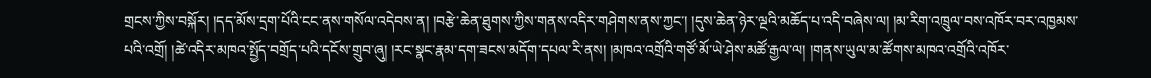གྲངས་ཀྱིས་བསྐོར། །དད་མོས་དྲག་པོའི་ངང་ནས་གསོལ་འདེབས་ན། །བརྩེ་ཆེན་ཐུགས་ཀྱིས་གནས་འདིར་གཤེགས་ནས་ཀྱང་། །དུས་ཆེན་ཉེར་ལྔའི་མཆོད་པ་འདི་བཞེས་ལ། །མ་རིག་འཁྲུལ་བས་འཁོར་བར་འཁྱམས་པའི་འགྲོ། །ཚེ་འདིར་མཁའ་སྤྱོད་བགྲོད་པའི་དངོས་གྲུབ་ཞུ། །རང་སྣང་རྣམ་དག་ཟངས་མདོག་དཔལ་རི་ནས། །མཁའ་འགྲོའི་གཙོ་མོ་ཡེ་ཤེས་མཚོ་རྒྱལ་ལ། །གནས་ཡུལ་མ་ཚོགས་མཁའ་འགྲོའི་འཁོར་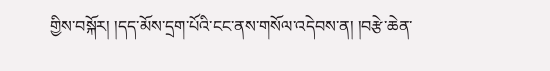གྱིས་བསྐོར། །དད་མོས་དྲག་པོའི་ངང་ནས་གསོལ་འདེབས་ན། །བརྩེ་ཆེན་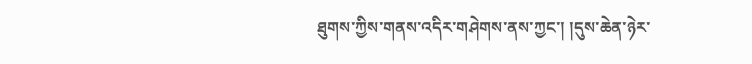ཐུགས་ཀྱིས་གནས་འདིར་གཤེགས་ནས་ཀྱང་། །དུས་ཆེན་ཉེར་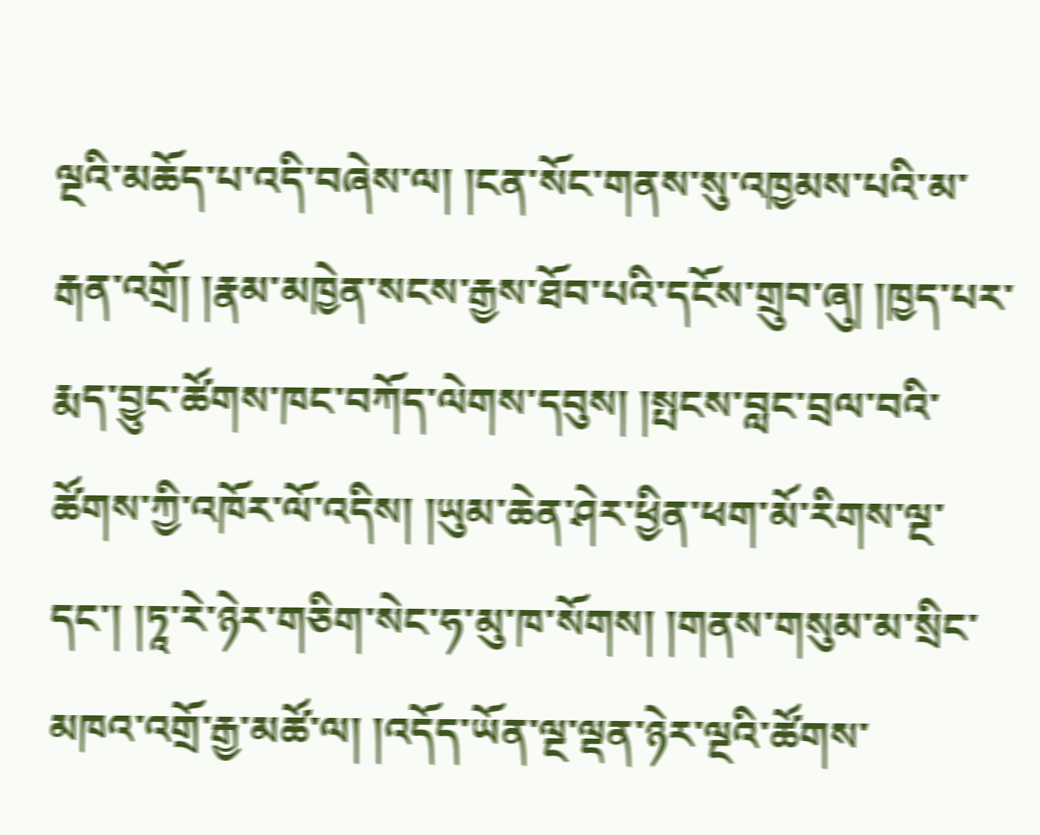ལྔའི་མཆོད་པ་འདི་བཞེས་ལ། །ངན་སོང་གནས་སུ་འཁྱམས་པའི་མ་རྒན་འགྲོ། །རྣམ་མཁྱེན་སངས་རྒྱས་ཐོབ་པའི་དངོས་གྲུབ་ཞུ། །ཁྱད་པར་རྨད་བྱུང་ཚོགས་ཁང་བཀོད་ལེགས་དབུས། །སྤངས་བླང་བྲལ་བའི་ཚོགས་ཀྱི་འཁོར་ལོ་འདིས། །ཡུམ་ཆེན་ཤེར་ཕྱིན་ཕག་མོ་རིགས་ལྔ་དང་། །ཏཱ་རེ་ཉེར་གཅིག་སེང་ཧ་མུ་ཁ་སོགས། །གནས་གསུམ་མ་སྲིང་མཁའ་འགྲོ་རྒྱ་མཚོ་ལ། །འདོད་ཡོན་ལྔ་ལྡན་ཉེར་ལྔའི་ཚོགས་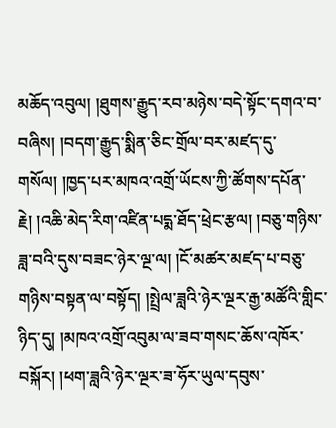མཆོད་འབུལ། །ཐུགས་རྒྱུད་རབ་མཉེས་བདེ་སྟོང་དགའ་བ་བཞིས། །བདག་རྒྱུད་སྨིན་ཅིང་གྲོལ་བར་མཛད་དུ་གསོལ། །ཁྱད་པར་མཁའ་འགྲོ་ཡོངས་ཀྱི་ཚོགས་དཔོན་རྗེ། །འཆི་མེད་རིག་འཛིན་པདྨ་ཐོད་ཕྲེང་རྩལ། །བཅུ་གཉིས་ཟླ་བའི་དུས་བཟང་ཉེར་ལྔ་ལ། །ངོ་མཚར་མཛད་པ་བཅུ་གཉིས་བསྟན་ལ་བསྟོད། །སྤྲེལ་ཟླའི་ཉེར་ལྔར་རྒྱ་མཚོའི་གླིང་ཉིད་དུ། །མཁའ་འགྲོ་འབུམ་ལ་ཟབ་གསང་ཆོས་འཁོར་བསྐོར། །ཕག་ཟླའི་ཉེར་ལྔར་ཟ་ཧོར་ཡུལ་དབུས་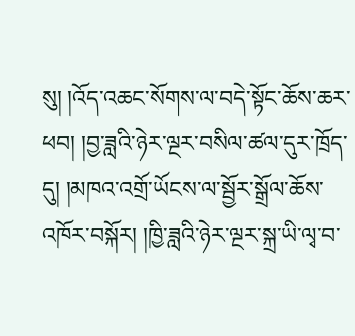སུ། །འོད་འཆང་སོགས་ལ་བདེ་སྟོང་ཆོས་ཆར་ཕབ། །བྱ་ཟླའི་ཉེར་ལྔར་བསིལ་ཚལ་དུར་ཁྲོད་དུ། །མཁའ་འགྲོ་ཡོངས་ལ་སྦྱོར་སྒྲོལ་ཆོས་འཁོར་བསྐོར། །ཁྱི་ཟླའི་ཉེར་ལྔར་སྐྲ་ཡི་ལྭ་བ་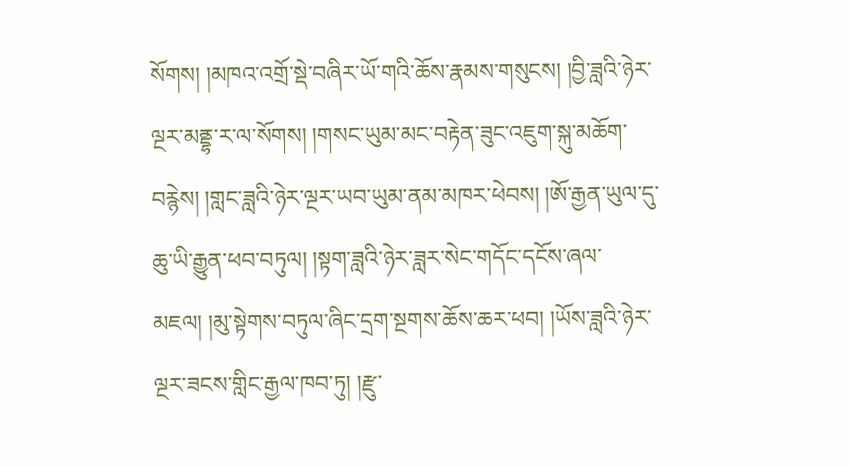སོགས། །མཁའ་འགྲོ་སྡེ་བཞིར་ཡོ་གའི་ཆོས་རྣམས་གསུངས། །བྱི་ཟླའི་ཉེར་ལྔར་མནྡྷ་ར་ལ་སོགས། །གསང་ཡུམ་མང་བརྟེན་ཟུང་འཇུག་སྐུ་མཆོག་བརྙེས། །གླང་ཟླའི་ཉེར་ལྔར་ཡབ་ཡུམ་ནམ་མཁར་ཕེབས། །ཨོ་རྒྱན་ཡུལ་དུ་ཆུ་ཡི་རྒྱུན་ཕབ་བཏུལ། །སྟག་ཟླའི་ཉེར་ཟླར་སེང་གདོང་དངོས་ཞལ་མཇལ། །མུ་སྟེགས་བཏུལ་ཞིང་དྲག་སྔགས་ཆོས་ཆར་ཕབ། །ཡོས་ཟླའི་ཉེར་ལྔར་ཟངས་གླིང་རྒྱལ་ཁབ་ཏུ། །རྫུ་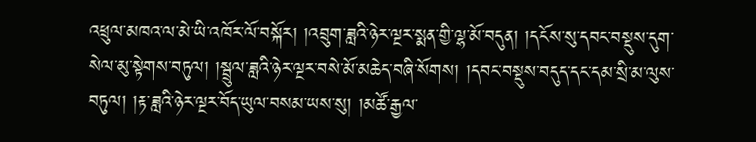འཕྲུལ་མཁའ་ལ་མེ་ཡི་འཁོར་ལོ་བསྐོར། །འབྲུག་ཟླའི་ཉེར་ལྔར་སྨན་གྱི་ལྷ་མོ་བདུན། །དངོས་སུ་དབང་བསྡུས་དུག་སེལ་མུ་སྟེགས་བཏུལ། །སྦྲུལ་ཟླའི་ཉེར་ལྔར་བསེ་མོ་མཆེད་བཞི་སོགས། །དབང་བསྡུས་བདུད་དང་དམ་སྲི་མ་ལུས་བཏུལ། །རྟ་ཟླའི་ཉེར་ལྔར་བོད་ཡུལ་བསམ་ཡས་སུ། །མཚོ་རྒྱལ་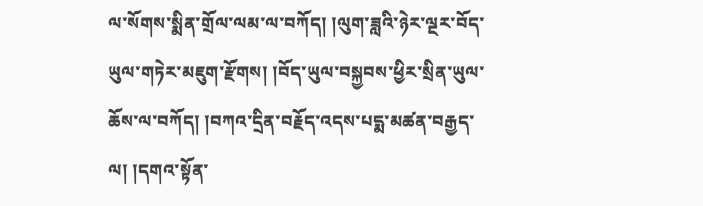ལ་སོགས་སྨིན་གྲོལ་ལམ་ལ་བཀོད། །ལུག་ཟླའི་ཉེར་ལྔར་བོད་ཡུལ་གཏེར་མཇུག་རྫོགས། །བོད་ཡུལ་བསྐྱབས་ཕྱིར་སྲིན་ཡུལ་ཆོས་ལ་བཀོད། །བཀའ་དྲིན་བརྗོད་འདས་པདྨ་མཚན་བརྒྱད་ལ། །དགའ་སྟོན་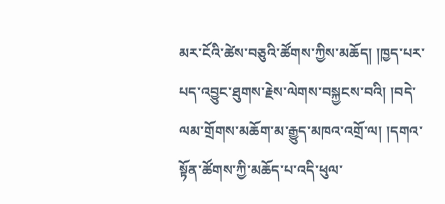མར་ངོའི་ཚེས་བཅུའི་ཚོགས་ཀྱིས་མཆོད། །ཁྱད་པར་པད་འབྱུང་ཐུགས་རྗེས་ལེགས་བསྐྱངས་བའི། །བདེ་ལམ་གྲོགས་མཆོག་མ་རྒྱུད་མཁའ་འགྲོ་ལ། །དགའ་སྟོན་ཚོགས་ཀྱི་མཆོད་པ་འདི་ཕུལ་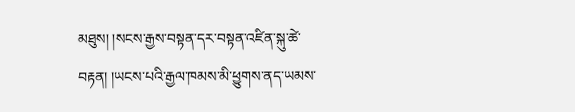མཐུས། །སངས་རྒྱས་བསྟན་དར་བསྟན་འཛིན་སྐུ་ཚེ་བརྟན། །ཡངས་པའི་རྒྱལ་ཁམས་མི་ཕྱུགས་ནད་ཡམས་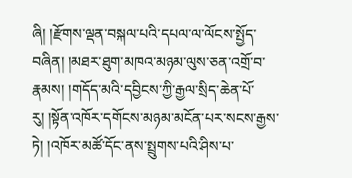ཞི། །རྫོགས་ལྡན་བསྐལ་པའི་དཔལ་ལ་ལོངས་སྤྱོད་བཞིན། །མཐར་ཐུག་མཁའ་མཉམ་ལུས་ཅན་འགྲོ་བ་རྣམས། །གདོད་མའི་དབྱིངས་ཀྱི་རྒྱལ་སྲིད་ཆེན་པོ་རུ། །སྟོན་འཁོར་དགོངས་མཉམ་མངོན་པར་སངས་རྒྱས་ཏེ། །འཁོར་མཚོ་དོང་ནས་སྤྲུགས་པའི་ཤིས་པ་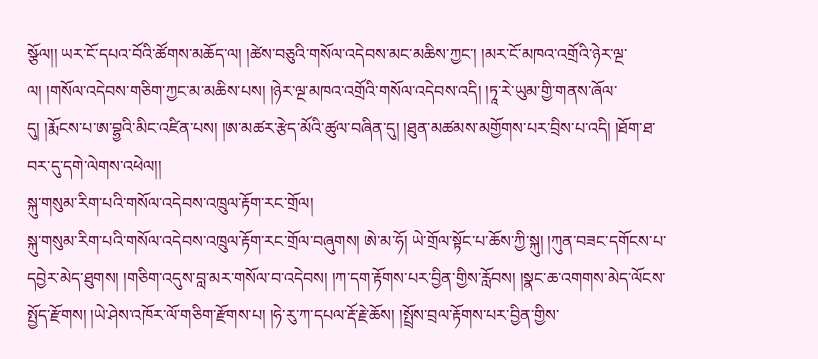སྩོལ།། ཡར་ངོ་དཔའ་བོའི་ཚོགས་མཆོད་ལ། །ཚེས་བཅུའི་གསོལ་འདེབས་མང་མཆིས་ཀྱང་། །མར་ངོ་མཁའ་འགྲོའི་ཉེར་ལྔ་ལ། །གསོལ་འདེབས་གཅིག་ཀྱང་མ་མཆིས་པས། །ཉེར་ལྔ་མཁའ་འགྲོའི་གསོལ་འདེབས་འདི། །ཏཱ་རེ་ཡུམ་གྱི་གནས་ཞོལ་དུ། །རྨོངས་པ་ཨ་བྷྱའི་མིང་འཛིན་པས། །ཨ་མཚར་རྩེད་མོའི་ཚུལ་བཞིན་དུ། །ཐུན་མཚམས་མགྱོགས་པར་བྲིས་པ་འདི། །ཐོག་ཐ་བར་དུ་དགེ་ལེགས་འཕེལ།།
སྐུ་གསུམ་རིག་པའི་གསོལ་འདེབས་འཁྲུལ་རྟོག་རང་གྲོལ།
སྐུ་གསུམ་རིག་པའི་གསོལ་འདེབས་འཁྲུལ་རྟོག་རང་གྲོལ་བཞུགས། ཨེ་མ་ཧོ། ཡེ་གྲོལ་སྟོང་པ་ཆོས་ཀྱི་སྐུ། །ཀུན་བཟང་དགོངས་པ་དབྱེར་མེད་ཐུགས། །གཅིག་འདུས་བླ་མར་གསོལ་བ་འདེབས། །ཀ་དག་རྟོགས་པར་བྱིན་གྱིས་རློབས། །སྣང་ཆ་འགགས་མེད་ལོངས་སྤྱོད་རྫོགས། །ཡེ་ཤེས་འཁོར་ལོ་གཅིག་རྫོགས་པ། །ཧེ་རུ་ཀ་དཔལ་རྡོ་རྗེ་ཆོས། །སྤྲོས་བྲལ་རྟོགས་པར་བྱིན་གྱིས་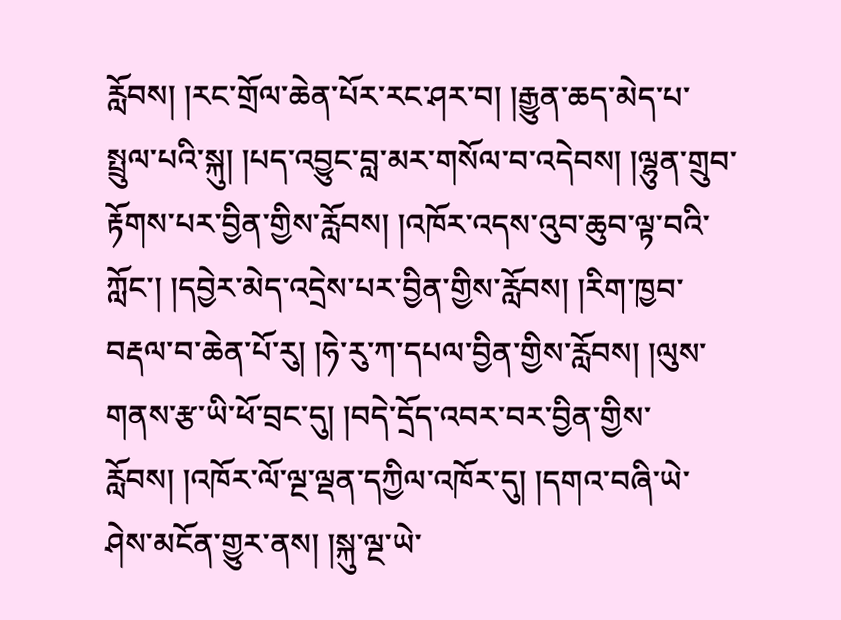རློབས། །རང་གྲོལ་ཆེན་པོར་རང་ཤར་བ། །རྒྱུན་ཆད་མེད་པ་སྤྲུལ་པའི་སྐུ། །པད་འབྱུང་བླ་མར་གསོལ་བ་འདེབས། །ལྷུན་གྲུབ་རྟོགས་པར་བྱིན་གྱིས་རློབས། །འཁོར་འདས་འུབ་ཆུབ་ལྟ་བའི་ཀློང་། །དབྱེར་མེད་འདྲེས་པར་བྱིན་གྱིས་རློབས། །རིག་ཁྱབ་བརྡལ་བ་ཆེན་པོ་རུ། །ཧེ་རུ་ཀ་དཔལ་བྱིན་གྱིས་རློབས། །ལུས་གནས་རྩ་ཡི་ཕོ་བྲང་དུ། །བདེ་དྲོད་འབར་བར་བྱིན་གྱིས་རློབས། །འཁོར་ལོ་ལྔ་ལྡན་དཀྱིལ་འཁོར་དུ། །དགའ་བཞི་ཡེ་ཤེས་མངོན་གྱུར་ནས། །སྐུ་ལྔ་ཡེ་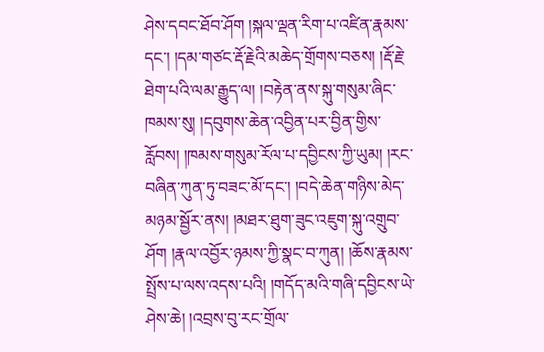ཤེས་དབང་ཐོབ་ཤོག །སྐལ་ལྡན་རིག་པ་འཛིན་རྣམས་དང་། །དམ་གཙང་རྡོ་རྗེའི་མཆེད་གྲོགས་བཅས། །རྡོ་རྗེ་ཐེག་པའི་ལམ་རྒྱུད་ལ། །བརྟེན་ནས་སྐུ་གསུམ་ཞིང་ཁམས་སུ། །དབུགས་ཆེན་འབྱིན་པར་བྱིན་གྱིས་རློབས། །ཁམས་གསུམ་རོལ་པ་དབྱིངས་ཀྱི་ཡུམ། །རང་བཞིན་ཀུན་ཏུ་བཟང་མོ་དང་། །བདེ་ཆེན་གཉིས་མེད་མཉམ་སྦྱོར་ནས། །མཐར་ཐུག་ཟུང་འཇུག་སྐུ་འགྲུབ་ཤོག །རྣལ་འབྱོར་ཉམས་ཀྱི་སྣང་བ་ཀུན། །ཆོས་རྣམས་སྤྲོས་པ་ལས་འདས་པའི། །གདོད་མའི་གཞི་དབྱིངས་ཡེ་ཤེས་ཆེ། །འབྲས་བུ་རང་གྲོལ་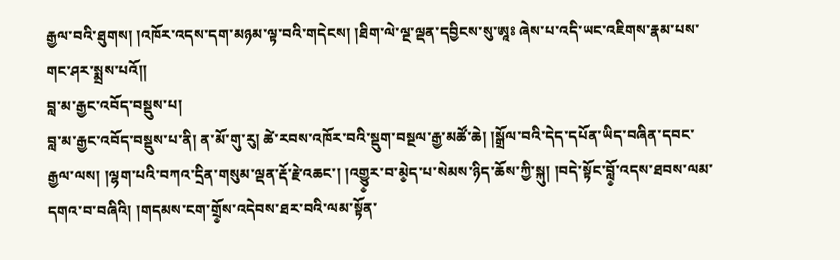རྒྱལ་བའི་ཐུགས། །འཁོར་འདས་དག་མཉམ་ལྟ་བའི་གདེངས། །ཐིག་ལེ་ལྔ་ལྡན་དབྱིངས་སུ་ཨཱཿ ཞེས་པ་འདི་ཡང་འཇིགས་རྣམ་པས་གང་ཤར་སྨྲས་པའོ།།
བླ་མ་རྒྱང་འབོད་བསྡུས་པ།
བླ་མ་རྒྱང་འབོད་བསྡུས་པ་ནི། ན་མོ་གུ་རུ། ཚེ་རབས་འཁོར་བའི་སྡུག་བསྔལ་རྒྱ་མཚོ་ཆེ། །སྒྲོལ་བའི་དེད་དཔོན་ཡིད་བཞིན་དབང་རྒྱལ་ལས། །ལྷག་པའི་བཀའ་དྲིན་གསུམ་ལྡན་རྡོ་རྗེ་འཆང་། །འགྱུ༵ར་བ་མེ༵ད་པ་སེམས་ཉིད་ཆོས་ཀྱི་སྐུ། །བདེ་སྟོང་བློ༵་འདས་ཐབས་ལམ་དགའ་བ་བཞིའི། །གདམས་ངག་གྲོ༵ས་འདེབས་ཐར་བའི་ལམ་སྟོན་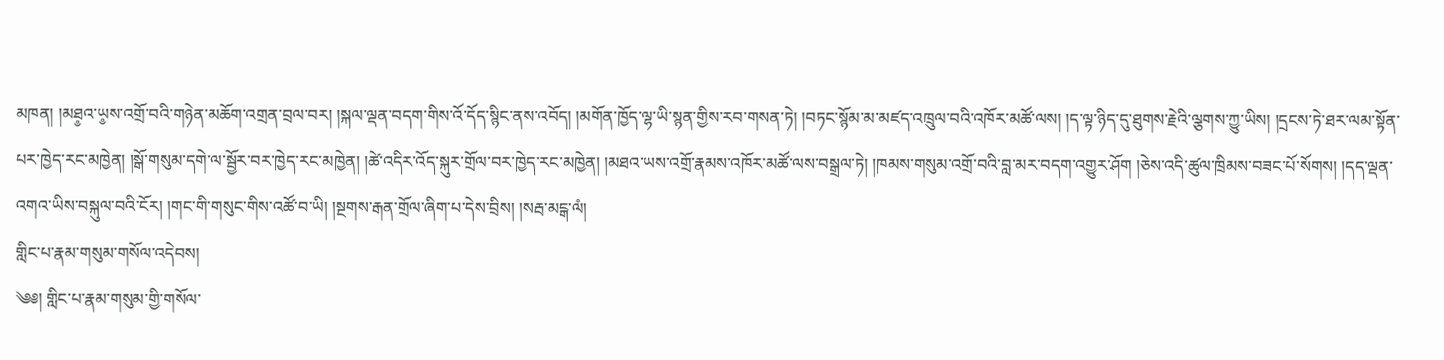མཁན། །མཐ༵འ་ཡ༵ས་འགྲོ་བའི་གཉེན་མཆོག་འགྲན་བྲལ་བར། །སྐལ་ལྡན་བདག་གིས་འོ་དོད་སྙིང་ནས་འབོད། །མགོན་ཁྱོད་ལྷ་ཡི་སྙན་གྱིས་རབ་གསན་ཏེ། །བཏང་སྙོམ་མ་མཛད་འཁྲུལ་བའི་འཁོར་མཚོ་ལས། །ད་ལྟ་ཉིད་དུ་ཐུགས་རྗེའི་ལྕགས་ཀྱུ་ཡིས། །དྲངས་ཏེ་ཐར་ལམ་སྟོན་པར་ཁྱེད་རང་མཁྱེན། །སྒོ་གསུམ་དགེ་ལ་སྦྱོར་བར་ཁྱེད་རང་མཁྱེན། །ཚེ་འདིར་འོད་སྐུར་གྲོལ་བར་ཁྱེད་རང་མཁྱེན། །མཐའ་ཡས་འགྲོ་རྣམས་འཁོར་མཚོ་ལས་བསྒྲལ་ཏེ། །ཁམས་གསུམ་འགྲོ་བའི་བླ་མར་བདག་འགྱུར་ཤོག །ཅེས་འདི་ཚུལ་ཁྲིམས་བཟང་པོ་སོགས། །དད་ལྡན་འགའ་ཡིས་བསྐུལ་བའི་ངོར། །གང་གི་གསུང་གིས་འཚོ་བ་ཡི། །སྔགས་རྒན་གྲོལ་ཞིག་པ་དེས་བྲིས། །སརྦ་མངྒ་ལཾ།
གླིང་པ་རྣམ་གསུམ་གསོལ་འདེབས།
༄༅། གླིང་པ་རྣམ་གསུམ་གྱི་གསོལ་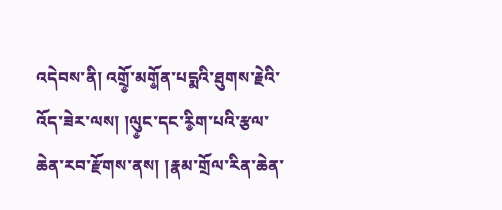འདེབས་ནི། འགྲོ༵་མགོ༵ན་པདྨའི་ཐུགས་རྗེའི་འོད་ཟེར་ལས། །ལུ༵ང་དང་རི༵ག་པའི་རྩལ་ཆེན་རབ་རྫོགས་ནས། །རྣམ་གྲོལ་རིན་ཆེན་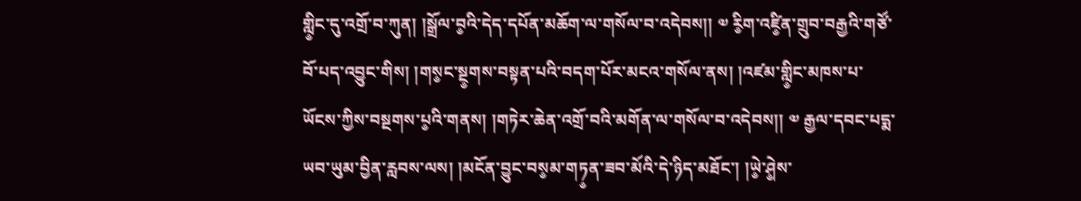གླི༵ང་དུ་འགྲོ་བ་ཀུན། །སྒྲོལ་བ༵འི་དེད་དཔོན་མཆོག་ལ་གསོལ་བ་འདེབས།། ༧ རི༵ག་འཛི༵ན་གྲུབ་བརྒྱའི་གཙོ་བོ་པད་འབྱུང་གིས། །གས༵ང་སྔ༵གས་བསྟན་པའི་བདག་པོར་མངའ་གསོལ་ནས། །འཛམ་གླི༵ང་མཁས་པ་ཡོངས་ཀྱིས་བསྔགས་པ༵འི་གནས། །གཏེར་ཆེན་འགྲོ་བའི་མགོན་ལ་གསོལ་བ་འདེབས།། ༧ རྒྱལ་དབང་པདྨ་ཡབ་ཡུམ་བྱིན་རླབས་ལས། །མངོན་བྱུང་བས༵མ་གཏ༵ན་ཟབ་མོའི་དེ་ཉིད་མཐོང་། །ཡེ༵་ཤེ༵ས་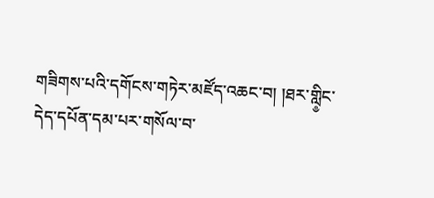གཟིགས་པའི་དགོངས་གཏེར་མཛོད་འཆང་བ། །ཐར་གླི༵ང་དེད་དཔོན་དམ་པར་གསོལ་བ་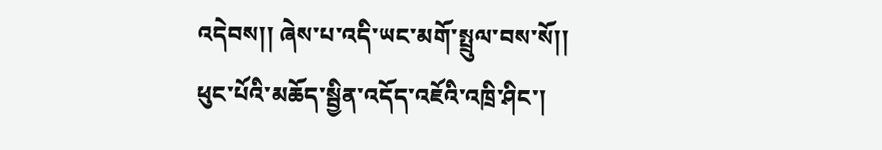འདེབས།། ཞེས་པ་འདི་ཡང་མགོ་སྤྲུལ་བས་སོ།།
ཕུང་པོའི་མཆོད་སྦྱིན་འདོད་འཇོའི་འཁྲི་ཤིང་།